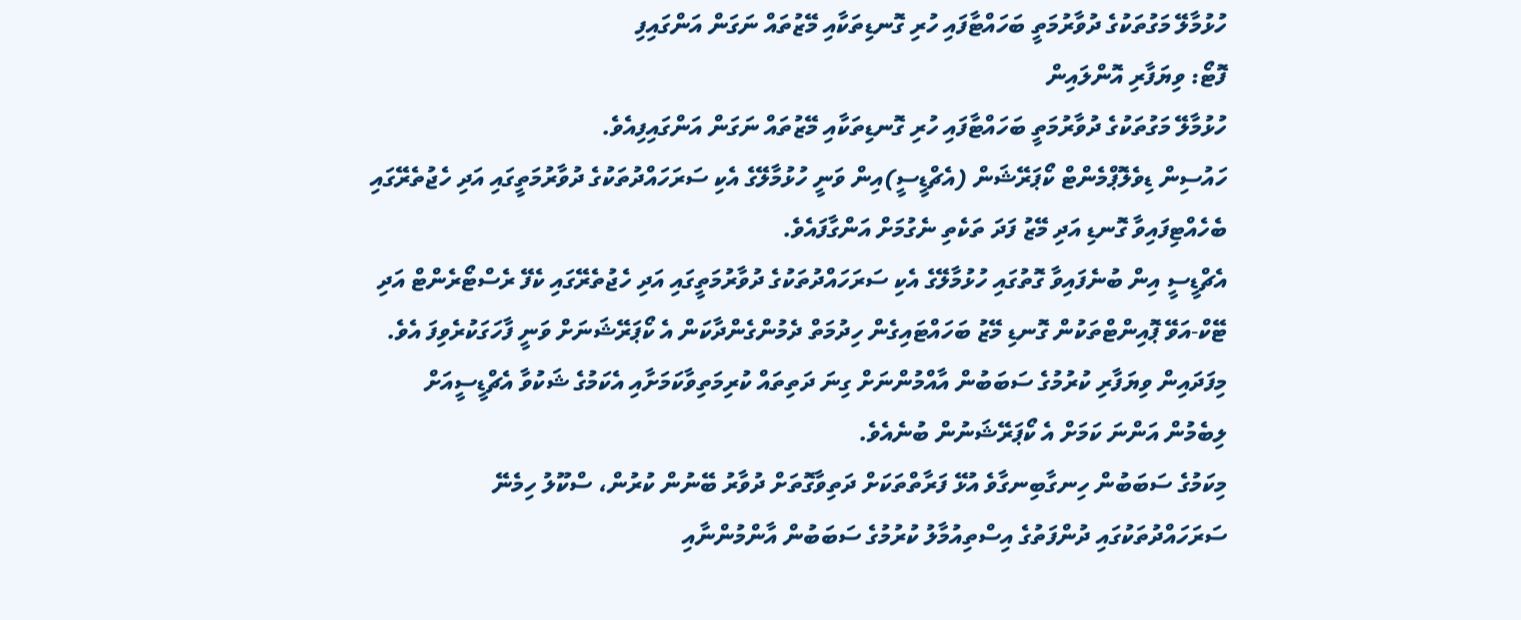ހުޅުމާލޭ މަގުތަކުގެ ދުވާރުމަތީ ބަހައްޓާފައި ހުރި ގޮނޑިތަކާއި މޭޒުތައް ނަގަން އަންގައިފި
ފޮޓޯ: ވިޔަފާރި އޮންލައިން
ހުޅުމާލޭ މަގުތަކުގެ ދުވާރުމަތީ ބަހައްޓާފައި ހުރި ގޮނޑިތަކާއި މޭޒުތައް ނަގަން އަންގައިފިއެވެ.
ހައުސިން ޑިވެލޮޕްމެންޓް ކޯޕަރޭޝަން (އެޗްޑީސީ)އިން ވަނީ ހުޅުމާލޭގެ އެކި ސަރަހައްދުތަކުގެ ދުވާރުމަތީގައި އަދި ހެޖުތެރޭގައި ބެހެއްޓިފައިވާ ގޮނޑި އަދި މޭޒު ފަދަ ތަކެތި ނެގުމަށް އަންގާފައެވެ.
އެޗްޑީސީ އިން ބުނެފައިވާ ގޮތުގައި ހުޅުމާލޭގެ އެކި ސަރަހައްދުތަކުގެ ދުވާރުމަތީގައި އަދި ހެޖުތެރޭގައި ކެފޭ ރެސްޓޯރެންޓް އަދި ޓޭކް-އަވޭ ޕޮއިންޓްތަކުން ގޮނޑި މޭޒު ބަހައްޓައިގެން ހިދުމަތް ދެމުންގެންދާކަން އެ ކޯޕަރޭޝަނަށް ވަނީ ފާހަގަކުރެވިފަ އެވެ.
މިފަދައިން ވިޔަފާރި ކުރުމުގެ ސަބަބުން އާއްމުންނަށް ގިނަ ދަތިތައް ކުރިމަތިވާކަމަށާއި އެކަމުގެ ޝަކުވާ އެޗްޑީސީއަށް ލިބެމުން އަންނަ ކަމަށް އެ ކޯޕަރޭޝަނުން ބުނެއެވެ.
މިކަމުގެ ސަބަބުން ހިނގާބިނގާވެ އުޅޭ ފަރާތްތަކަށް ދަތިވާގޮތަށް ދުވާރު ބޭނުން ކުރުން، ސްކޫލު ހިމެނޭ ސަރަހައްދުތަކުގައި ދުންފަތުގެ އިސްތިއުމާލު ކުރުމުގެ ސަބަބުން އާންމުންނާއި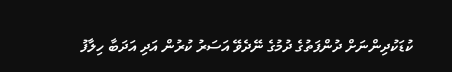ކުޑަކުދިންނަށް ދުންފަތުގެ ދުމުގެ ނޭދެވޭ އަސަރު ކުރުން އަދި އަދަބާ ހިލާފު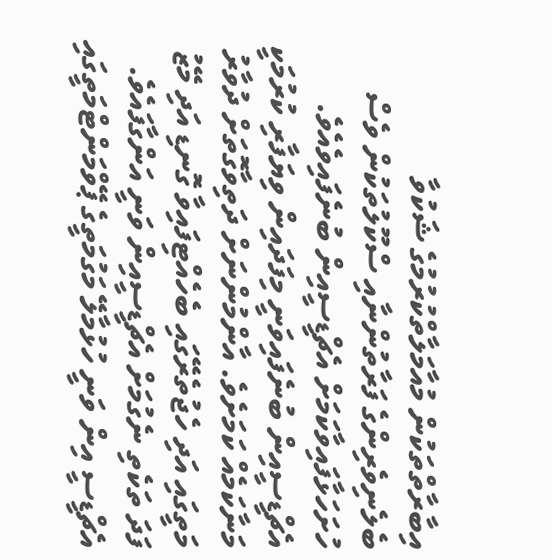އިބާރާތްތަކުން މުއާމަލާތްކުރުމުގެ ޝަކުވާ ބެލެނިވެރިންގެ ފަރާތުންނާއި ސްކޫލުތަކުން ވެސް ހުށަހަޅާފައިވާކަމަށް އެޗްޑީސީއިން ބުނެފައިވެއެވެ.
އެޗްޑީސީއިން ބުނެފައިވަނީ މިފަދައިން ވިޔަފާރި ކުރުމަކީ މަނާކަމެއް ކަމަށެވެ. އާންމުންނަށް ދަތިވާގޮތަށް ދުވާރު މަތީގައި އަދި ހެޖުތެރޭގައި ބެހެއްޓިފައިވާ ގޮނޑި އަދި މޭޒު ފަދަ ތަކެތި ނެގުމަށް އެޗްޑީސީއިން ވަނީ އަންގާފައެވެ.
އެޗްޑީސީ އިން ވަނީ ހުޅުމާލޭ މަގުމަތީގެ ޕޭވްމަންޓްމަތީގައި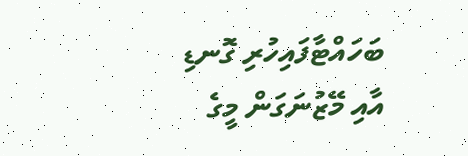ބަހައްޓާފައިހުރި ގޮނޑި އާއި މޭޒުނަގަން މީގެ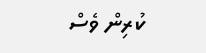ކުރިން ވެސް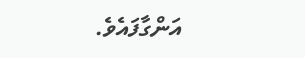އަންގާފައެވެ.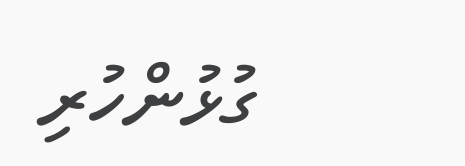ގުޅުންހުރި